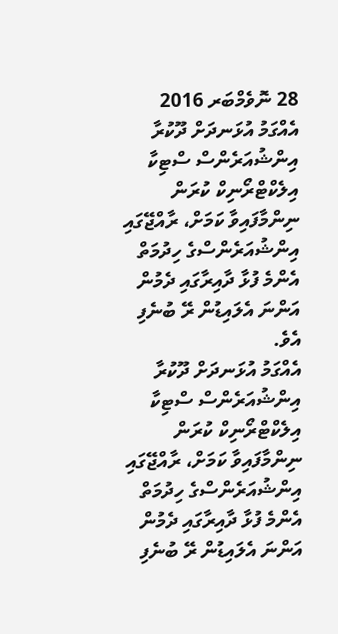28 ނޮވެމްބަރ 2016
އެއްގަމު އުޅަނދަށް ދޫކުރާ އިންޝުއަރެންސް ސްޓިކާ އިލެކްޓްރޯނިކް ކުރަން ނިންމާފައިވާ ކަމަށް، ރާއްޖޭގައި އިންޝުއަރެންސްގެ ހިދުމަތް އެންމެ ފުޅާ ދާއިރާގައި ދެމުން އަންނަ އެލައިޑުން ރޭ ބުނެފި އެވެ.
އެއްގަމު އުޅަނދަށް ދޫކުރާ އިންޝުއަރެންސް ސްޓިކާ އިލެކްޓްރޯނިކް ކުރަން ނިންމާފައިވާ ކަމަށް، ރާއްޖޭގައި އިންޝުއަރެންސްގެ ހިދުމަތް އެންމެ ފުޅާ ދާއިރާގައި ދެމުން އަންނަ އެލައިޑުން ރޭ ބުނެފި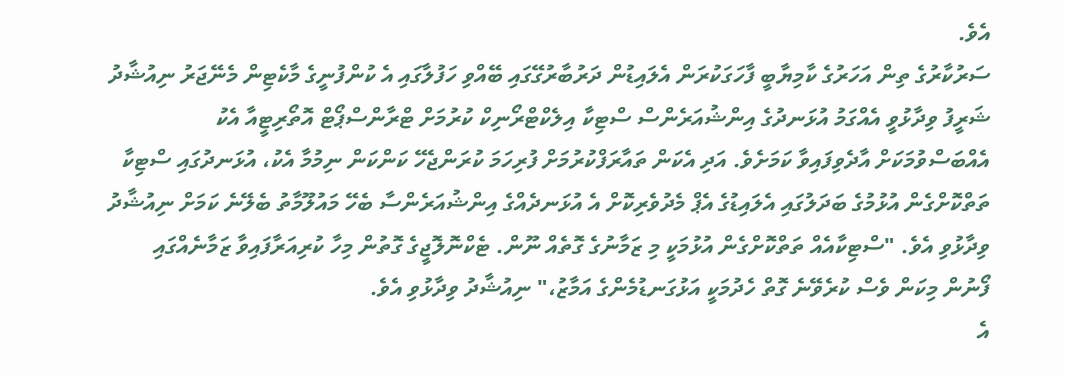އެވެ.
ސަރުކާރުގެ ތިން އަހަރުގެ ކާމިޔާބީ ފާހަގަކުރަން އެލައިޑުން ދަރުބާރުގޭގައި ބޭއްވި ހަފުލާގައި އެ ކުންފުނީގެ މާކެޓިން މެނޭޖަރު ނިއުޝާދު ޝަރީފު ވިދާޅުވީ އެއްގަމު އުޅަނދުގެ އިންޝުއަރެންސް ސްޓިކާ އިލެކްޓްރޯނިކް ކުރުމަށް ޓްރާންސްޕޯޓް އޮތޯރިޓީއާ އެކު އެއްބަސްވުމަކަށް އާދެވިފައިވާ ކަމަށެވެ. އަދި އެކަން ތައާރަފްކުރުމަށް ފުރިހަމަ ކުރަންޖެހޭ ކަންކަން ނިމުމާ އެކު، އުޅަނދުގައި ސްޓިކާ ތަތްކޮށްގެން އުޅުމުގެ ބަދަލުގައި އެލައިޑުގެ އެޕް މެދުވެރިކޮށް އެ އުޅަނދެއްގެ އިންޝުއަރެންސާ ބެހޭ މައުލޫމާތު ބެލޭނެ ކަމަށް ނިއުޝާދު ވިދާޅުވި އެވެ. "ސްޓިކާއެއް ތަތްކޮށްގެން އުޅުމަކީ މި ޒަމާނުގެ ގޮތެއް ނޫން. ޓެކްނޮލޮޖީގެ ގޮތުން މިހާ ކުރިއަރާފައިވާ ޒަމާނެއްގައި ފޯނުން މިކަން ވެސް ކުރެވޭނެ ގޮތް ހެދުމަކީ އަޅުގަނޑުމެންގެ އަމާޒު،" ނިއުޝާދު ވިދާޅުވި އެވެ.
އެ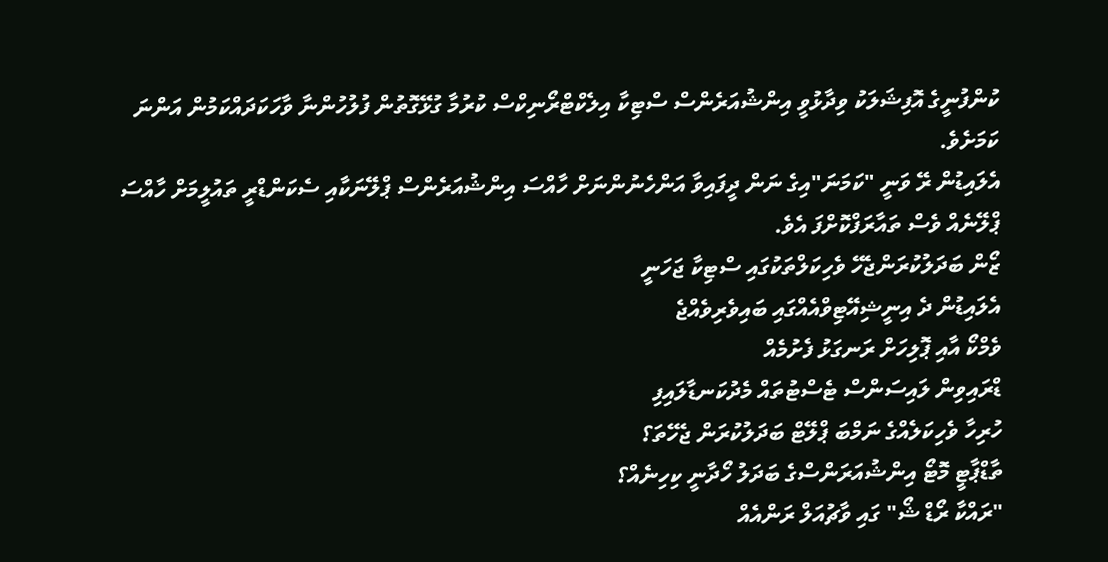ކުންފުނީގެ އޮފިޝަލަކު ވިދާޅުވީ އިންޝުއަރެންސް ސްޓިކާ އިލެކްޓްރޯނިކްސް ކުރުމާ ގުޅޭގޮތުން ފުލުހުންނާ ވާހަކަދައްކަމުން އަންނަ ކަމަށެވެ.
އެލައިޑުން ރޭ ވަނީ "ކަމަނަ"އިގެ ނަން ދީފައިވާ އަންހެނުންނަށް ހާއްސަ އިންޝުއަރެންސް ޕްލޭނަކާއި ސެކަންޑްރީ ތައުލީމަށް ހާއްސަ ޕްލޭނެއް ވެސް ތައާރަފްކޮށްފަ އެވެ.
ޒޯން ބަދަލުކުރަންޖެހޭ ވެހިކަލްތަކުގައި ސްޓިކާ ޖަހަނީ
އެލައިޑުން ދެ އިނީޝިއޭޓިވްއެއްގައި ބައިވެރިވެއްޖެ
ވެމްކޯ އާއި ޕޮލިހަށް ރަނގަޅު ފެށުމެއް
ޑްރައިވިން ލައިސަންސް ޓެސްޓުތައް މެދުކަނޑާލައިފި
ހުރިހާ ވެހިކަލެއްގެ ނަމްބަ ޕްލޭޓް ބަދަލުކުރަން ޖެހޭތަ؟
ތާޑްޕާޓީ މޮޓޯ އިންޝުއަރަންސްގެ ބަދަލު ހޯދާނީ ކިހިނެއް؟
"ރައްކާ ރޯޑް ޝޯ" ގައި ވާޗުއަލް ރަންއެއް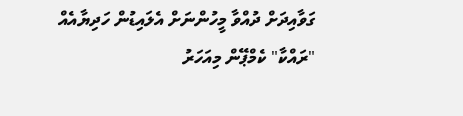ގަވާއިދަށް ދުއްވާ މީހުންނަށް އެލައިޑުން ހަދިޔާއެއް
"ރައްކާ" ކެމްޕޭން މިއަހަރު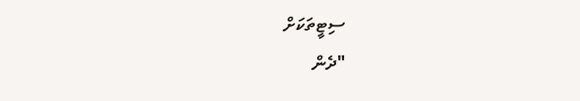ސިޓީތަކަށް
"ދެން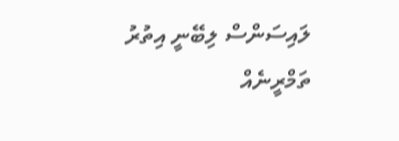ލައިސަންސް ލިބޭނީ އިތުރު ތަމްރީނެއް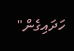ހަދައިގެން"